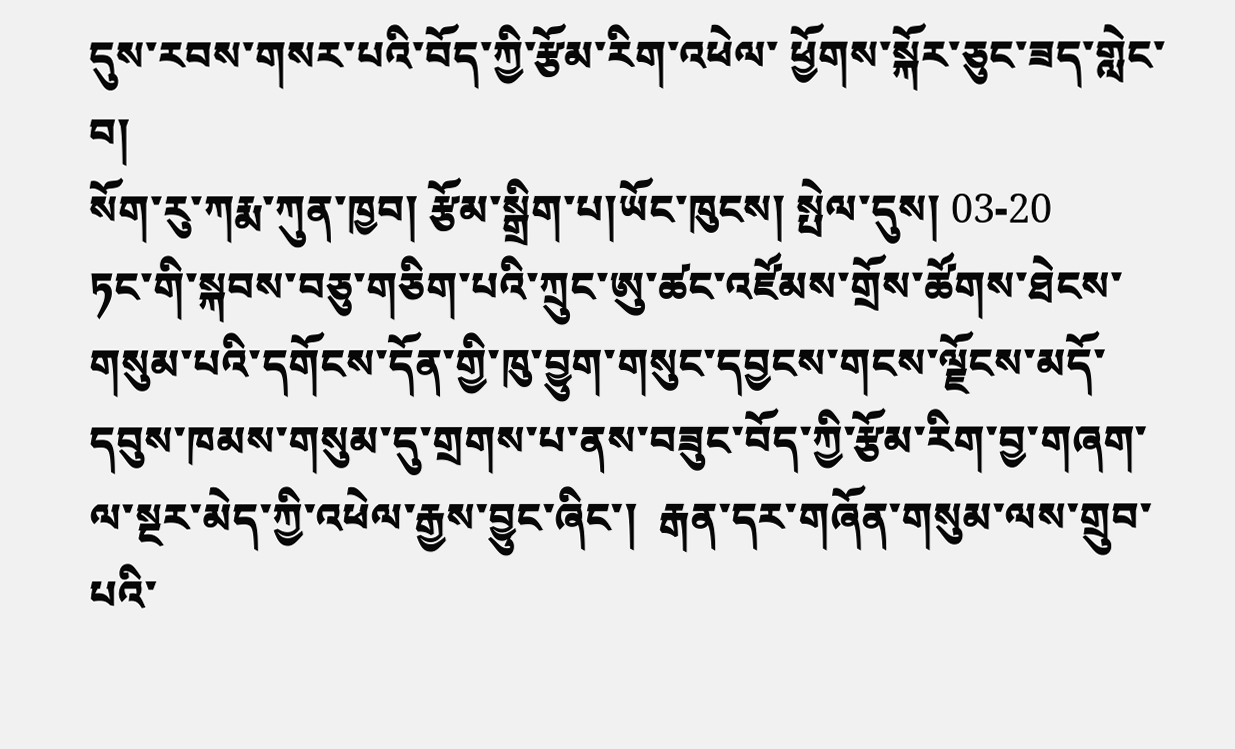དུས་རབས་གསར་པའི་བོད་ཀྱི་རྩོམ་རིག་འཕེལ་ ཕྱོགས་སྐོར་ཅུང་ཟད་གླེང་བ།
སོག་རུ་ཀརྨ་ཀུན་ཁྱབ། རྩོམ་སྒྲིག་པ།ཡོང་ཁུངས། སྤེལ་དུས། 03-20
ཏང་གི་སྐབས་བཅུ་གཅིག་པའི་ཀྲུང་ཨུ་ཚང་འཛོམས་གྲོས་ཚོགས་ཐེངས་གསུམ་པའི་དགོངས་དོན་གྱི་ཁུ་བྱུག་གསུང་དབྱངས་གངས་ལྗོངས་མདོ་དབུས་ཁམས་གསུམ་དུ་གྲགས་པ་ནས་བཟུང་བོད་ཀྱི་རྩོམ་རིག་བྱ་གཞག་ལ་སྔར་མེད་ཀྱི་འཕེལ་རྒྱས་བྱུང་ཞིང་།  རྒན་དར་གཞོན་གསུམ་ལས་གྲུབ་པའི་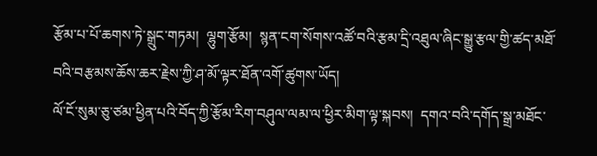རྩོམ་པ་པོ་ཆགས་ཏེ་སྒྲུང་གཏམ།  ལྷུག་རྩོམ།  སྙན་ངག་སོགས་འཚོ་བའི་རྩམ་དྲི་འཐུལ་ཞིང་སྒྱུ་རྩལ་གྱི་ཚད་མཐོ་བའི་བརྩམས་ཆོས་ཆར་རྗེས་ཀྱི་ཤ་མོ་ལྟར་ཐོན་འགོ་ཚུགས་ཡོད།
ལོ་ངོ་སུམ་ཅུ་ཙམ་ཕྱིན་པའི་བོད་ཀྱི་རྩོམ་རིག་བཤུལ་ལམ་ལ་ཕྱིར་མིག་ལྟ་སྐབས།  དགའ་བའི་དགོད་སྒྲ་མཐོང་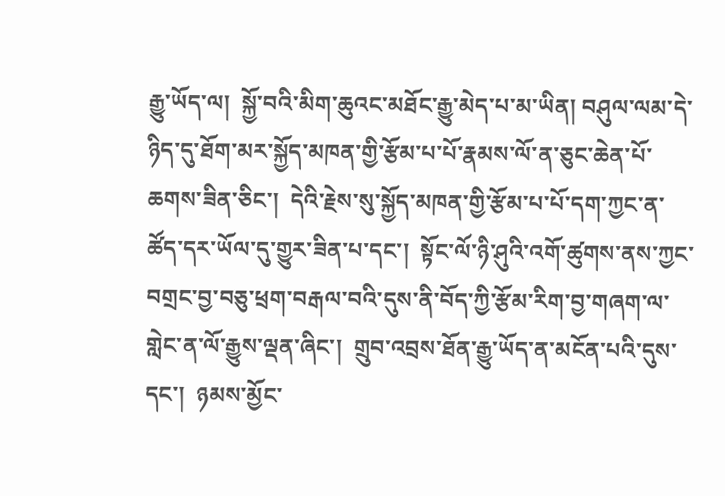རྒྱུ་ཡོད་ལ།  སྐྱོ་བའི་མིག་ཆུའང་མཐོང་རྒྱུ་མེད་པ་མ་ཡིན། བཤུལ་ལམ་དེ་ཉིད་དུ་ཐོག་མར་སྐྱོད་མཁན་གྱི་རྩོམ་པ་པོ་རྣམས་ལོ་ན་ཅུང་ཆེན་པོ་ཆགས་ཟིན་ཅིང་།  དེའི་རྗེས་སུ་སྐྱོད་མཁན་གྱི་རྩོམ་པ་པོ་དག་ཀྱང་ན་ཚོད་དར་ཡོལ་དུ་གྱུར་ཟིན་པ་དང་།  སྟོང་ལོ་ཉི་ཤུའི་འགོ་ཚུགས་ནས་ཀྱང་བགྲང་བྱ་བཅུ་ཕྲག་བརྒལ་བའི་དུས་ནི་བོད་ཀྱི་རྩོམ་རིག་བྱ་གཞག་ལ་གླེང་ན་ལོ་རྒྱུས་ལྡན་ཞིང་།  གྲུབ་འབྲས་ཐོན་རྒྱུ་ཡོད་ན་མངོན་པའི་དུས་དང་།  ཉམས་མྱོང་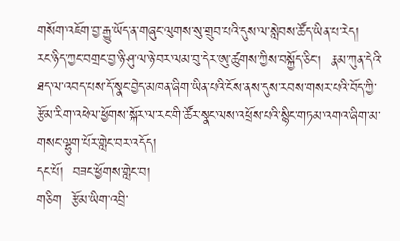གསོག་འཇོག་བྱ་རྒྱུ་ཡོད་ན་གཞུང་ལུགས་སུ་གྲུབ་པའི་དུས་ལ་སླེབས་ཚོད་ཡིན་པ་རེད།   རང་ཉིད་ཀྱང་བགྲང་བྱ་ཉི་ཤུ་ལ་ཉེ་བར་ལམ་བུ་དེར་ཨུ་ཚུགས་ཀྱིས་བསྐྱོད་ཅིང།  རྣམ་ཀུན་དེའི་ཐད་ལ་འབད་པས་དོ་སྣང་བྱེད་མཁན་ཞིག་ཡིན་པའི་ངོས་ནས་དུས་རབས་གསར་པའི་བོད་ཀྱི་རྩོམ་རིག་འཕེལ་ཕྱོགས་སྐོར་ལ་རང་གི་ཚོར་སྣང་ལས་འཕྲོས་པའི་སྙིང་གཏམ་འགའ་ཞིག་མ་གསང་ལྷུག་པོར་གླེང་བར་འདོད།
དང་པོ།  བཟང་ཕྱོགས་གླེང་བ།
གཅིག  རྩོམ་ཡིག་འབྲི་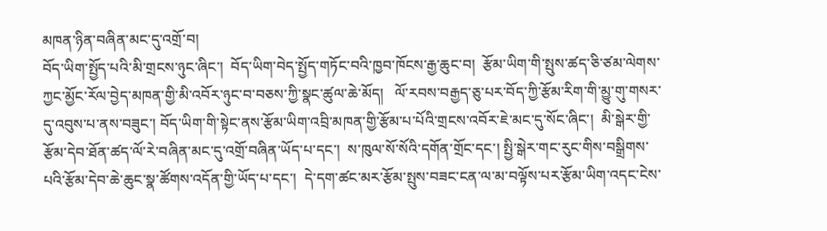མཁན་ཉིན་བཞིན་མང་དུ་འགྲོ་བ།
བོད་ཡིག་སྤྱོད་པའི་མི་གྲངས་ཉུང་ཞིང་།  བོད་ཡིག་བེད་སྤྱོད་གཏོང་བའི་ཁྱབ་ཁོངས་རྒྱ་ཆུང་བ།  རྩོམ་ཡིག་གི་སྤུས་ཚད་ཅི་ཙམ་ལེགས་ཀྱང་མྱོང་རོལ་བྱེད་མཁན་གྱི་མི་འབོར་ཉུང་བ་བཅས་ཀྱི་སྣང་ཚུལ་ཆེ་མོད།   ལོ་རབས་བརྒྱད་ཅུ་པར་བོད་ཀྱི་རྩོམ་རིག་གི་མྱུ་གུ་གསར་དུ་འབུས་པ་ནས་བཟུང་། བོད་ཡིག་གི་སྟེང་ནས་རྩོམ་ཡིག་འབྲི་མཁན་གྱི་རྩོམ་པ་པོའི་གྲངས་འབོར་ཇེ་མང་དུ་སོང་ཞིང་།  མི་སྒེར་གྱི་རྩོམ་དེབ་ཐོན་ཚད་ལོ་རེ་བཞིན་མང་དུ་འགྲོ་བཞིན་ཡོད་པ་དང་།  ས་ཁུལ་སོ་སོའི་དགོན་གྲོང་དང་། སྤྱི་སྒེར་གང་རུང་གིས་བསྒྲིགས་པའི་རྩོམ་དེབ་ཆེ་ཆུང་སྣ་ཚོགས་འདོན་གྱི་ཡོད་པ་དང་།  དེ་དག་ཚང་མར་རྩོམ་སྤུས་བཟང་ངན་ལ་མ་བལྟོས་པར་རྩོམ་ཡིག་འདང་ངེས་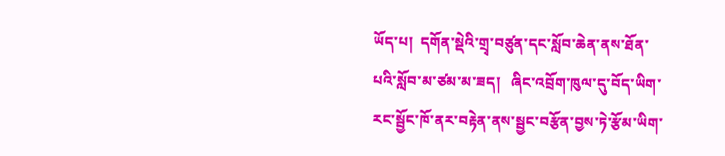ཡོད་པ།  དགོན་སྡེའི་གྲྭ་བཙུན་དང་སློབ་ཆེན་ནས་ཐོན་པའི་སློབ་མ་ཙམ་མ་ཟད།   ཞིང་འབྲོག་ཁུལ་དུ་བོད་ཡིག་རང་སྦྱོང་ཁོ་ནར་བརྟེན་ནས་སྦྱང་བརྩོན་བྱས་ཏེ་རྩོམ་ཡིག་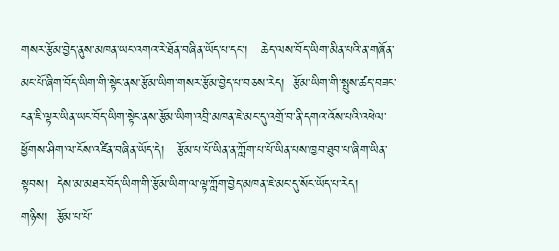གསར་རྩོམ་བྱེད་ནུས་མཁན་ཡང་འགའ་རེ་ཐོན་བཞིན་ཡོད་པ་དང་།   ཆེད་ལས་བོད་ཡིག་མིན་པའི་ན་གཞོན་མང་པོ་ཞིག་བོད་ཡིག་གི་སྟེང་ནས་རྩོམ་ཡིག་གསར་རྩོམ་བྱེད་པ་བཅས་རེད།  རྩོམ་ཡིག་གི་སྤུས་ཚད་བཟང་ངན་ཇི་ལྟར་ཡིན་ཡང་བོད་ཡིག་སྟེང་ནས་རྩོམ་ཡིག་འབྲི་མཁན་ཇེ་མང་དུ་འགྲོ་བ་ནི་དགའ་འོས་པའི་འཕེལ་ཕྱོགས་ཤིག་ལ་ངོས་འཛིན་བཞིན་ཡོད་དེ།   རྩོམ་པ་པོ་ཡིན་ན་ཀློག་པ་པོ་ཡིན་པས་ཁྱབ་ཐུབ་པ་ཞིག་ཡིན་སྟབས།  དེས་མ་མཐར་བོད་ཡིག་གི་རྩོམ་ཡིག་ལ་ལྟ་ཀློག་བྱེད་མཁན་ཇེ་མང་དུ་སོང་ཡོད་པ་རེད།
གཉིས།  རྩོམ་པ་པོ་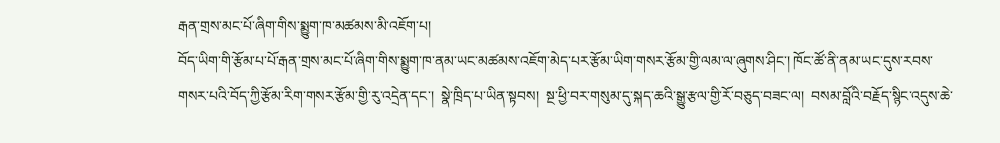རྒན་གྲས་མང་པོ་ཞིག་གིས་སྨྱུག་ཁ་མཚམས་མི་འཇོག་པ།
བོད་ཡིག་གི་རྩོམ་པ་པོ་རྒན་གྲས་མང་པོ་ཞིག་གིས་སྨྱུག་ཁ་ནམ་ཡང་མཚམས་འཇོག་མེད་པར་རྩོམ་ཡིག་གསར་རྩོམ་གྱི་ལམ་ལ་ཞུགས་ཤིང་། ཁོང་ཚོ་ནི་ནམ་ཡང་དུས་རབས་གསར་པའི་བོད་ཀྱི་རྩོམ་རིག་གསར་རྩོམ་གྱི་རུ་འདྲེན་དང་།  སྣེ་ཁྲིད་པ་ཡིན་སྟབས།  སྔ་ཕྱི་བར་གསུམ་དུ་སྐད་ཆའི་སྒྱུ་རྩལ་གྱི་རོ་བཅུད་བཟང་ལ།  བསམ་བློའི་བརྗོད་སྙིང་འདུས་ཆེ་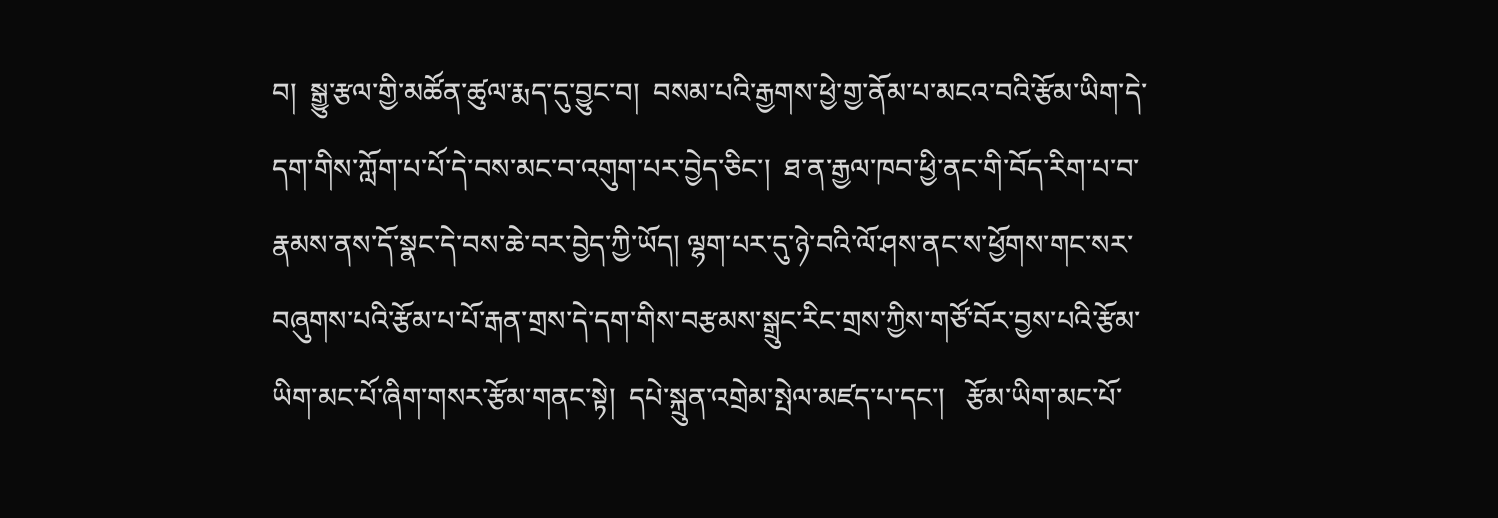བ།  སྒྱུ་རྩལ་གྱི་མཚོན་ཚུལ་རྨད་དུ་བྱུང་བ།  བསམ་པའི་རྒྱགས་ཕྱེ་གྱ་ནོམ་པ་མངའ་བའི་རྩོམ་ཡིག་དེ་དག་གིས་ཀློག་པ་པོ་དེ་བས་མང་བ་འགུག་པར་བྱེད་ཅིང་།  ཐ་ན་རྒྱལ་ཁབ་ཕྱི་ནང་གི་བོད་རིག་པ་བ་རྣམས་ནས་དོ་སྣང་དེ་བས་ཆེ་བར་བྱེད་ཀྱི་ཡོད། ལྷག་པར་དུ་ཉེ་བའི་ལོ་ཤས་ནང་ས་ཕྱོགས་གང་སར་བཞུགས་པའི་རྩོམ་པ་པོ་རྒན་གྲས་དེ་དག་གིས་བརྩམས་སྒྲུང་རིང་གྲས་ཀྱིས་གཙོ་བོར་བྱས་པའི་རྩོམ་ཡིག་མང་པོ་ཞིག་གསར་རྩོམ་གནང་སྟེ།  དཔེ་སྐྲུན་འགྲེམ་སྤེལ་མཛད་པ་དང་།   རྩོམ་ཡིག་མང་པོ་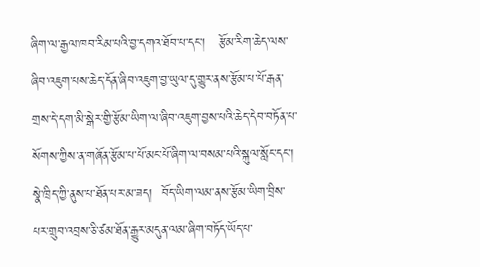ཞིག་ལ་རྒྱལ་ཁབ་རིམ་པའི་བྱ་དགའ་ཐོབ་པ་དང་།   རྩོམ་རིག་ཆེད་ལས་ཞིབ་འཇུག་པས་ཆེད་དོན་ཞིབ་འཇུག་བྱ་ཡུལ་དུ་གྱུར་ནས་རྩོམ་པ་པོ་རྒན་གྲས་དེ་དག་མི་སྒེར་གྱི་རྩོམ་ཡིག་ལ་ཞིབ་འཇུག་བྱས་པའི་ཆེད་དེབ་བཏོན་པ་སོགས་ཀྱིས་ན་གཞོན་རྩོམ་པ་པོ་མང་པོ་ཞིག་ལ་བསམ་པའི་སྐུལ་སློང་དང་།  སྣེ་ཁྲིད་ཀྱི་ནུས་པ་ཐོན་པར་མ་ཟད།  བོད་ཡིག་ལམ་ནས་རྩོམ་ཡིག་བྲིས་པར་གྲུབ་འབྲས་ཅི་ཙམ་ཐོན་རྒྱུར་མདུན་ལམ་ཞིག་བཏོད་ཡོད་པ་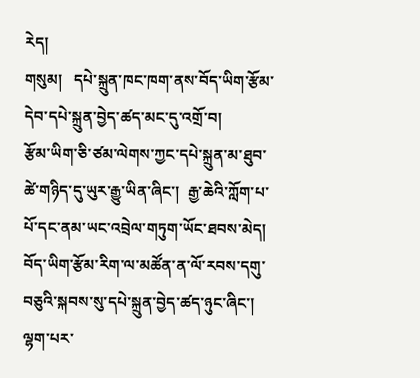རེད།
གསུམ།   དཔེ་སྐྲུན་ཁང་ཁག་ནས་བོད་ཡིག་རྩོམ་དེབ་དཔེ་སྐྲུན་བྱེད་ཚད་མང་དུ་འགྲོ་བ།
རྩོམ་ཡིག་ཅི་ཙམ་ལེགས་ཀྱང་དཔེ་སྐྲུན་མ་ཐུབ་ཚེ་གཉིད་དུ་ཡུར་རྒྱུ་ཡིན་ཞིང་།  རྒྱ་ཆེའི་ཀློག་པ་པོ་དང་ནམ་ཡང་འབྲེལ་གཏུག་ཡོང་ཐབས་མེད།  བོད་ཡིག་རྩོམ་རིག་ལ་མཚོན་ན་ལོ་རབས་དགུ་བཅུའི་སྐབས་སུ་དཔེ་སྐྲུན་བྱེད་ཚད་ཉུང་ཞིང་།  ལྷག་པར་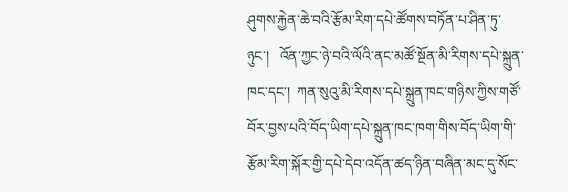ཤུགས་རྐྱེན་ཆེ་བའི་རྩོམ་རིག་དཔེ་ཚོགས་བཏོན་པ་ཤིན་ཏུ་ཉུང་།   འོན་ཀྱང་ཉེ་བའི་ལོའི་ནང་མཚོ་སྔོན་མི་རིགས་དཔེ་སྐྲུན་ཁང་དང་།  ཀན་སུའུ་མི་རིགས་དཔེ་སྐྲུན་ཁང་གཉིས་ཀྱིས་གཙོ་བོར་བྱས་པའི་བོད་ཡིག་དཔེ་སྐྲུན་ཁང་ཁག་གིས་བོད་ཡིག་གི་རྩོམ་རིག་སྐོར་གྱི་དཔེ་དེབ་འདོན་ཚད་ཉིན་བཞིན་མང་དུ་སོང་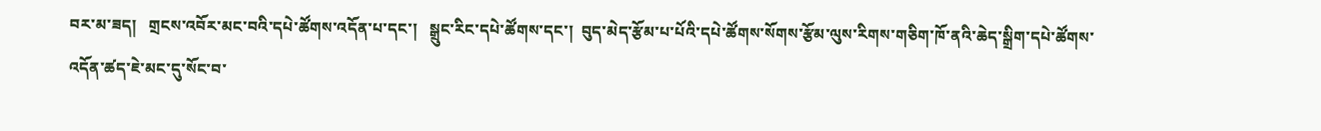བར་མ་ཟད།   གྲངས་འབོར་མང་བའི་དཔེ་ཚོགས་འདོན་པ་དང་།   སྒྲུང་རིང་དཔེ་ཚོགས་དང་།  བུད་མེད་རྩོམ་པ་པོའི་དཔེ་ཚོགས་སོགས་རྩོམ་ལུས་རིགས་གཅིག་ཁོ་ནའི་ཆེད་སྒྲིག་དཔེ་ཚོགས་འདོན་ཚད་ཇེ་མང་དུ་སོང་བ་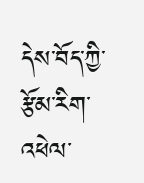དེས་བོད་ཀྱི་རྩོམ་རིག་འཕེལ་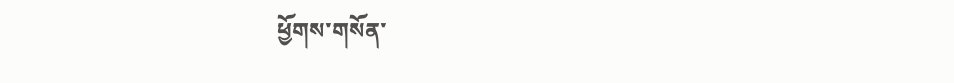ཕྱོགས་གསོན་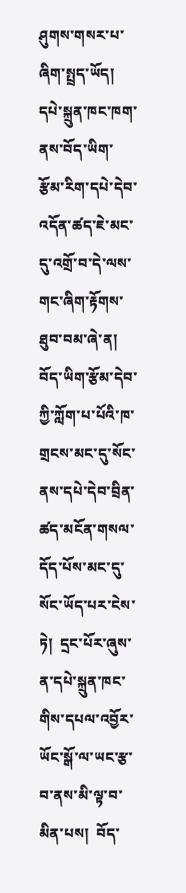ཤུགས་གསར་པ་ཞིག་སྤྲད་ཡོད།
དཔེ་སྐྲུན་ཁང་ཁག་ནས་བོད་ཡིག་རྩོམ་རིག་དཔེ་དེབ་འདོན་ཚད་ཇེ་མང་དུ་འགྲོ་བ་དེ་ལས་གང་ཞིག་རྟོགས་ཐུབ་བམ་ཞེ་ན།   བོད་ཡིག་རྩོམ་དེབ་ཀྱི་ཀློག་པ་པོའི་ཁ་གྲངས་མང་དུ་སོང་ནས་དཔེ་དེབ་བྲིན་ཚད་མངོན་གསལ་དོད་པོས་མང་དུ་སོང་ཡོད་པར་ངེས་ཏེ།  དྲང་པོར་ཞུས་ན་དཔེ་སྐྲུན་ཁང་གིས་དཔལ་འབྱོར་ཡོང་སྒོ་ལ་ཡང་རྩ་བ་ནས་མི་ལྟ་བ་མིན་པས།  བོད་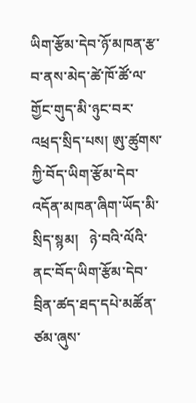ཡིག་རྩོམ་དེབ་ཉོ་མཁན་རྩ་བ་ནས་མེད་ཚེ་ཁོ་ཚོ་ལ་གྱོང་གུད་མི་ཉུང་བར་འཕྲད་སྲིད་པས། ཨུ་ཚུགས་ཀྱི་བོད་ཡིག་རྩོམ་དེབ་འདོན་མཁན་ཞིག་ཡོད་མི་སྲིད་སྙམ།   ཉེ་བའི་ལོའི་ནང་བོད་ཡིག་རྩོམ་དེབ་བྲིན་ཚད་ཐད་དཔེ་མཚོན་ཙམ་ཞུས་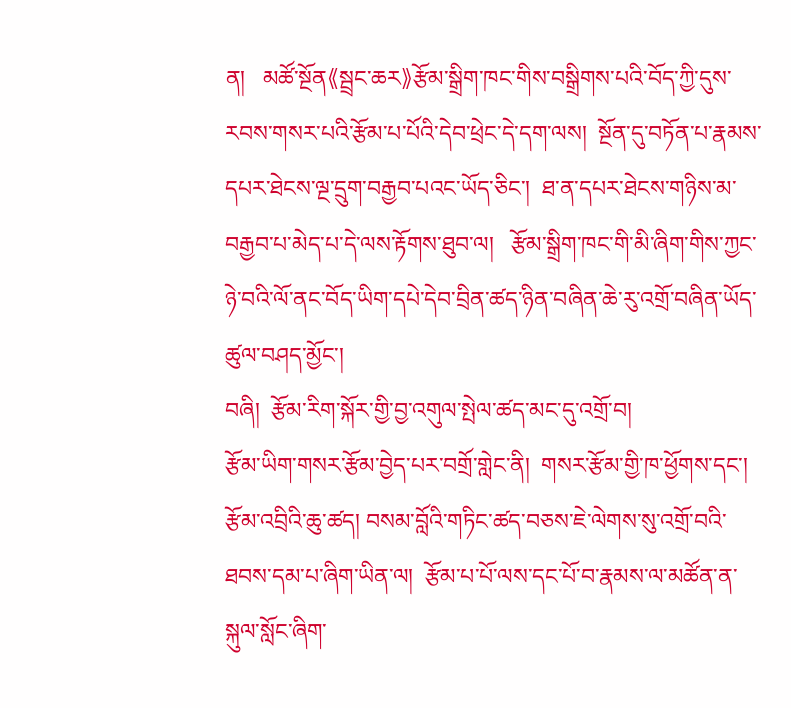ན།   མཚོ་སྔོན《སྦྲང་ཆར》རྩོམ་སྒྲིག་ཁང་གིས་བསྒྲིགས་པའི་བོད་ཀྱི་དུས་རབས་གསར་པའི་རྩོམ་པ་པོའི་དེབ་ཕྲེང་དེ་དག་ལས།  སྔོན་དུ་བཏོན་པ་རྣམས་དཔར་ཐེངས་ལྔ་དྲུག་བརྒྱབ་པའང་ཡོད་ཅིང་།  ཐ་ན་དཔར་ཐེངས་གཉིས་མ་བརྒྱབ་པ་མེད་པ་དེ་ལས་རྟོགས་ཐུབ་ལ།   རྩོམ་སྒྲིག་ཁང་གི་མི་ཞིག་གིས་ཀྱང་ཉེ་བའི་ལོ་ནང་བོད་ཡིག་དཔེ་དེབ་བྲིན་ཚད་ཉིན་བཞིན་ཆེ་རུ་འགྲོ་བཞིན་ཡོད་ཚུལ་བཤད་མྱོང་།
བཞི།  རྩོམ་རིག་སྐོར་གྱི་བྱ་འགུལ་སྤེལ་ཚད་མང་དུ་འགྲོ་བ།
རྩོམ་ཡིག་གསར་རྩོམ་བྱེད་པར་བགྲོ་གླེང་ནི།  གསར་རྩོམ་གྱི་ཁ་ཕྱོགས་དང་། རྩོམ་འབྲིའི་ཆུ་ཚད། བསམ་བློའི་གཏིང་ཚད་བཅས་ཇེ་ལེགས་སུ་འགྲོ་བའི་ཐབས་དམ་པ་ཞིག་ཡིན་ལ།  རྩོམ་པ་པོ་ལས་དང་པོ་བ་རྣམས་ལ་མཚོན་ན་སྐུལ་སློང་ཞིག་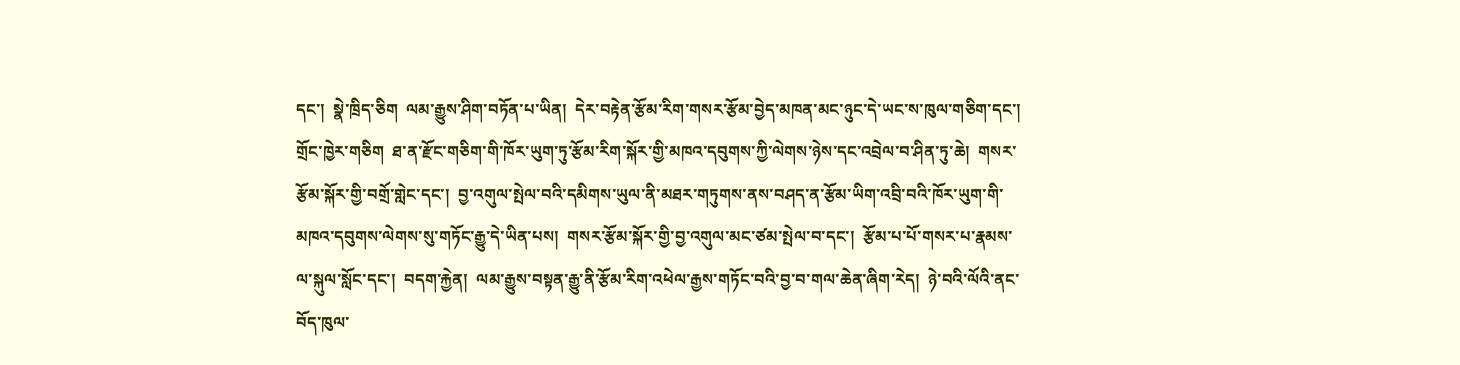དང་།  སྣེ་ཁྲིད་ཅིག  ལམ་རྒྱུས་ཤིག་བཏོན་པ་ཡིན།  དེར་བརྟེན་རྩོམ་རིག་གསར་རྩོམ་བྱེད་མཁན་མང་ཉུང་དེ་ཡང་ས་ཁུལ་གཅིག་དང་།   གྲོང་ཁྱེར་གཅིག  ཐ་ན་རྫོང་གཅིག་གི་ཁོར་ཡུག་ཏུ་རྩོམ་རིག་སྐོར་གྱི་མཁའ་དབུགས་ཀྱི་ལེགས་ཉེས་དང་འབྲེལ་བ་ཤིན་ཏུ་ཆེ།  གསར་རྩོམ་སྐོར་གྱི་བགྲོ་གླེང་དང་།  བྱ་འགུལ་སྤེལ་བའི་དམིགས་ཡུལ་ནི་མཐར་གཏུགས་ནས་བཤད་ན་རྩོམ་ཡིག་འབྲི་བའི་ཁོར་ཡུག་གི་མཁའ་དབུགས་ལེགས་སུ་གཏོང་རྒྱུ་དེ་ཡིན་པས།  གསར་རྩོམ་སྐོར་གྱི་བྱ་འགུལ་མང་ཙམ་སྤེལ་བ་དང་།  རྩོམ་པ་པོ་གསར་པ་རྣམས་ལ་སྐུལ་སློང་དང་།  བདག་རྐྱེན།  ལམ་རྒྱུས་བསྟན་རྒྱུ་ནི་རྩོམ་རིག་འཕེལ་རྒྱས་གཏོང་བའི་བྱ་བ་གལ་ཆེན་ཞིག་རེད།  ཉེ་བའི་ལོའི་ནང་བོད་ཁུལ་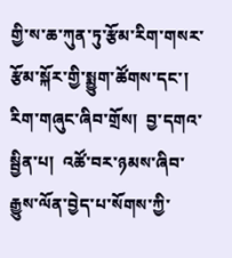གྱི་ས་ཆ་ཀུན་ཏུ་རྩོམ་རིག་གསར་རྩོམ་སྐོར་གྱི་སྨྱུག་ཚོགས་དང་།  རིག་གཞུང་ཞིབ་གྲོས།  བྱ་དགའ་སྦྱིན་པ།  འཚོ་བར་ཉམས་ཞིབ་རྒྱུས་ལོན་བྱེད་པ་སོགས་ཀྱི་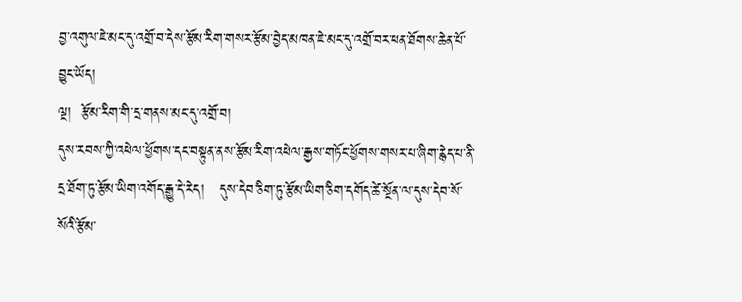བྱ་འགུལ་ཇེ་མང་དུ་འགྲོ་བ་དེས་རྩོམ་རིག་གསར་རྩོམ་བྱེད་མཁན་ཇེ་མང་དུ་འགྲོ་བར་ཕན་ཐོགས་ཆེན་པོ་བྱུང་ཡོད།
ལྔ།  རྩོམ་རིག་གི་དྲ་གནས་མང་དུ་འགྲོ་བ།
དུས་རབས་ཀྱི་འཕེལ་ཕྱོགས་དང་བསྟུན་ནས་རྩོམ་རིག་འཕེལ་རྒྱས་གཏོང་ཕྱོགས་གསར་པ་ཞིག་རྙེད་པ་ནི་དྲ་ཐོག་ཏུ་རྩོམ་ཡིག་འགོད་རྒྱུ་དེ་རེད།   དུས་དེབ་ཅིག་ཏུ་རྩོམ་ཡིག་ཅིག་དགོད་ཚེ་སྔོན་ལ་དུས་དེབ་སོ་སོའི་རྩོམ་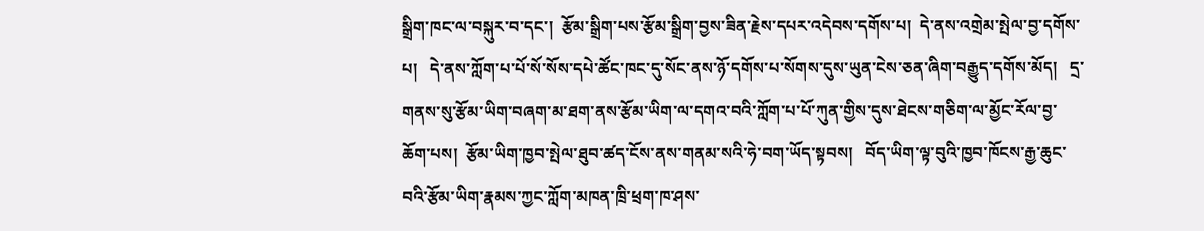སྒྲིག་ཁང་ལ་བསྐུར་བ་དང་།  རྩོམ་སྒྲིག་པས་རྩོམ་སྒྲིག་བྱས་ཟིན་རྗེས་དཔར་འདེབས་དགོས་པ།  དེ་ནས་འགྲེམ་སྤེལ་བྱ་དགོས་པ།   དེ་ནས་ཀློག་པ་པོ་སོ་སོས་དཔེ་ཚོང་ཁང་དུ་སོང་ནས་ཉོ་དགོས་པ་སོགས་དུས་ཡུན་ངེས་ཅན་ཞིག་བརྒྱུད་དགོས་མོད།   དྲ་གནས་སུ་རྩོམ་ཡིག་བཞག་མ་ཐག་ནས་རྩོམ་ཡིག་ལ་དགའ་བའི་ཀློག་པ་པོ་ཀུན་གྱིས་དུས་ཐེངས་གཅིག་ལ་མྱོང་རོལ་བྱ་ཆོག་པས།  རྩོམ་ཡིག་ཁྱབ་སྤེལ་ཐུབ་ཚད་ངོས་ནས་གནམ་སའི་ཧེ་བག་ཡོད་སྟབས།   བོད་ཡིག་ལྟ་བུའི་ཁྱབ་ཁོངས་རྒྱ་ཆུང་བའི་རྩོམ་ཡིག་རྣམས་ཀྱང་ཀློག་མཁན་ཁྲི་ཕྲག་ཁ་ཤས་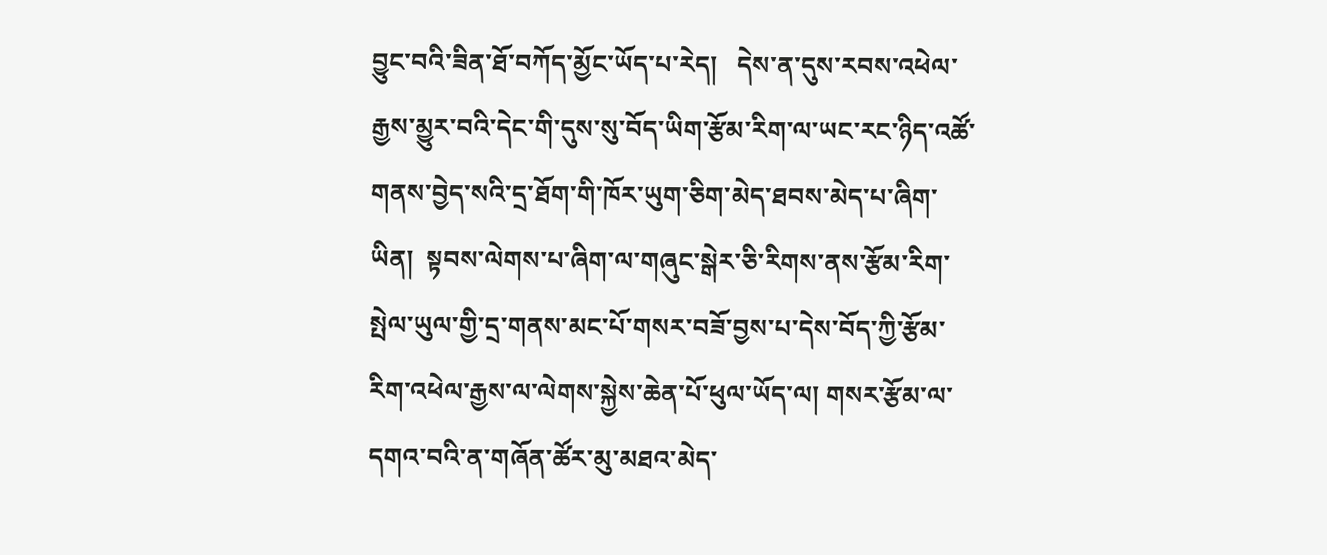བྱུང་བའི་ཟིན་ཐོ་བཀོད་མྱོང་ཡོད་པ་རེད།   དེས་ན་དུས་རབས་འཕེལ་རྒྱས་མྱུར་བའི་དེང་གི་དུས་སུ་བོད་ཡིག་རྩོམ་རིག་ལ་ཡང་རང་ཉིད་འཚོ་གནས་བྱེད་སའི་དྲ་ཐོག་གི་ཁོར་ཡུག་ཅིག་མེད་ཐབས་མེད་པ་ཞིག་ཡིན།  སྟབས་ལེགས་པ་ཞིག་ལ་གཞུང་སྒེར་ཅི་རིགས་ནས་རྩོམ་རིག་སྤེལ་ཡུལ་གྱི་དྲ་གནས་མང་པོ་གསར་བཟོ་བྱས་པ་དེས་བོད་ཀྱི་རྩོམ་རིག་འཕེལ་རྒྱས་ལ་ལེགས་སྐྱེས་ཆེན་པོ་ཕུལ་ཡོད་ལ། གསར་རྩོམ་ལ་དགའ་བའི་ན་གཞོན་ཚོར་མུ་མཐའ་མེད་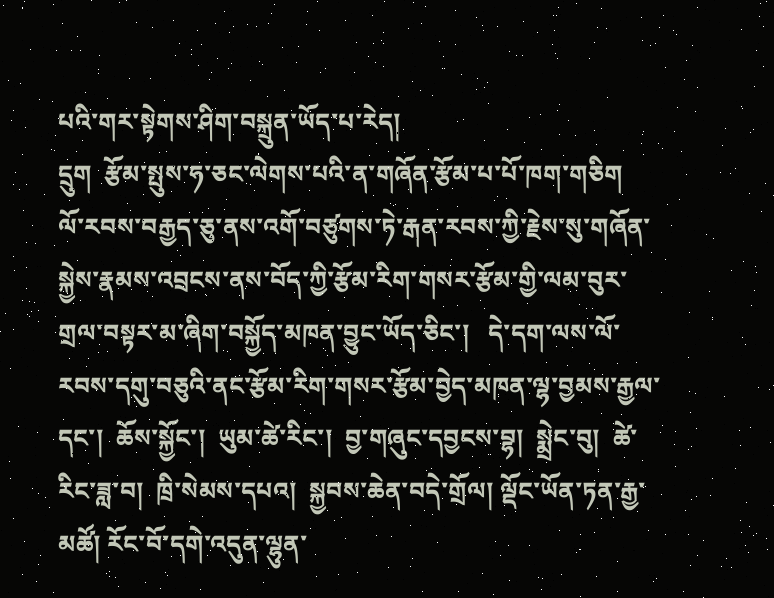པའི་གར་སྟེགས་ཤིག་བསྐྲུན་ཡོད་པ་རེད།
དྲུག  རྩོམ་སྤུས་ཧ་ཅང་ལེགས་པའི་ན་གཞོན་རྩོམ་པ་པོ་ཁག་གཅིག
ལོ་རབས་བརྒྱད་ཅུ་ནས་འགོ་བཙུགས་ཏེ་རྒན་རབས་ཀྱི་རྗེས་སུ་གཞོན་སྐྱེས་རྣམས་འབྲངས་ནས་བོད་ཀྱི་རྩོམ་རིག་གསར་རྩོམ་གྱི་ལམ་བུར་གྲལ་བསྟར་མ་ཞིག་བསྐྱོད་མཁན་བྱུང་ཡོད་ཅིང་།   དེ་དག་ལས་ལོ་རབས་དགུ་བཅུའི་ནང་རྩོམ་རིག་གསར་རྩོམ་བྱེད་མཁན་ལྷ་བྱམས་རྒྱལ་དང་།  ཆོས་སྐྱོང་།  ཡུམ་ཚེ་རིང་།  བྱ་གཞུང་དབྱངས་བྷ།  སྨྲེང་བུ།  ཚེ་རིང་ཟླ་བ།  ཁྲི་སེམས་དཔའ།  སྐྱབས་ཆེན་བདེ་གྲོལ། ལྡོང་ཡོན་ཏན་རྒྱ་མཚོ། རོང་བོ་དགེ་འདུན་ལྷུན་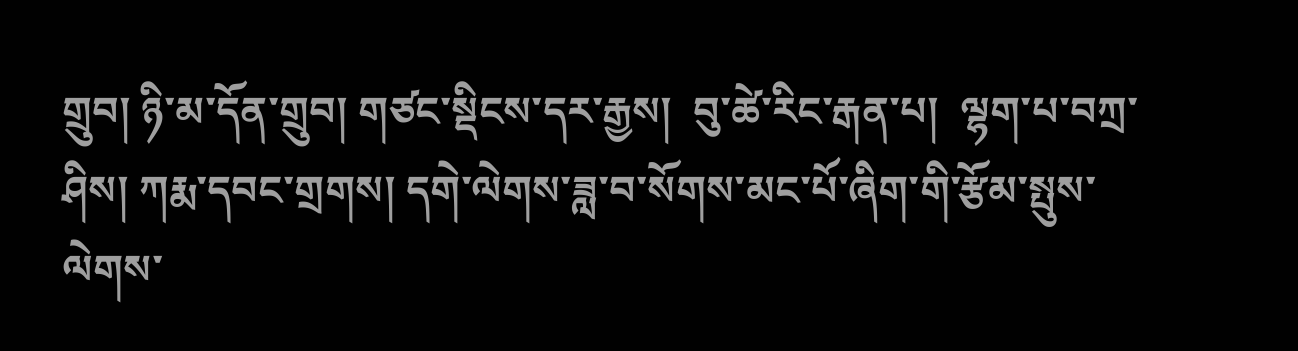གྲུབ། ཉི་མ་དོན་གྲུབ། གཙང་སྡིངས་དར་རྒྱས།  བུ་ཚེ་རིང་རྒན་པ།  ལྷག་པ་བཀྲ་ཤིས། ཀརྨ་དབང་གྲགས། དགེ་ལེགས་ཟླ་བ་སོགས་མང་པོ་ཞིག་གི་རྩོམ་སྤུས་ལེགས་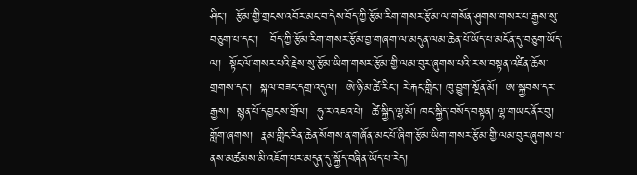ཤིང་།  རྩོམ་གྱི་གྲངས་འབོར་མང་བ་དེས་བོད་ཀྱི་རྩོམ་རིག་གསར་རྩོམ་ལ་གསོན་ཤུགས་གསར་པ་རྒྱས་སུ་བཅུག་པ་དང་།   བོད་ཀྱི་རྩོམ་རིག་གསར་རྩོམ་བྱ་གཞག་ལ་མདུན་ལམ་ཆེན་པོ་ཡོད་པ་མངོན་དུ་བཅུག་ཡོད་ལ།  སྟོང་ལོ་གསར་པའི་རྗེས་སུ་རྩོམ་ཡིག་གསར་རྩོམ་གྱི་ལམ་བུར་ཞུགས་པའི་ར་ས་བསྟན་འཛིན་ཆོས་གྲགས་དང་།  སྐལ་བཟང་དགྲ་འདུལ།  ཨེ་ཉི་མ་ཚེ་རིང་། རེ་རྐང་གླིང་། ཁུ་བྱུག་སྔོན་མོ།  ཨ་སྐྱབས་དར་རྒྱས།  སྙན་པོ་དབྱངས་གྲོལ།  ཧུ་ར་འཇའ་པེ།  ཚེ་སྐྱིད་ལྷ་མོ། ཁང་སྐྱིད་བསོད་བསྟན། ལྷ་གཡང་ནོར་བུ།  གློག་ཞགས།  རྣམ་གླིང་རིན་ཆེན་སོགས་ན་གཞོན་མང་པོ་ཞིག་རྩོམ་ཡིག་གསར་རྩོམ་གྱི་ལམ་བུར་ཞུགས་པ་ནས་མཚམས་མི་འཇོག་པར་མདུན་དུ་སྐྱོད་བཞིན་ཡོད་པ་རེད།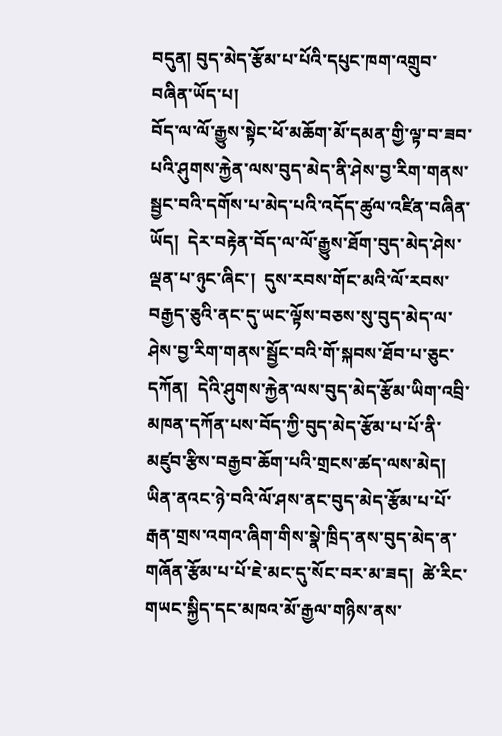བདུན། བུད་མེད་རྩོམ་པ་པོའི་དཔུང་ཁག་འགྲུབ་བཞིན་ཡོད་པ།
བོད་ལ་ལོ་རྒྱུས་སྟེང་ཕོ་མཆོག་མོ་དམན་གྱི་ལྟ་བ་ཟབ་པའི་ཤུགས་རྐྱེན་ལས་བུད་མེད་ནི་ཤེས་བྱ་རིག་གནས་སྦྱང་བའི་དགོས་པ་མེད་པའི་འདོད་ཚུལ་འཛིན་བཞིན་ཡོད།  དེར་བརྟེན་བོད་ལ་ལོ་རྒྱུས་ཐོག་བུད་མེད་ཤེས་ལྡན་པ་ཉུང་ཞིང་།  དུས་རབས་གོང་མའི་ལོ་རབས་བརྒྱད་ཅུའི་ནང་དུ་ཡང་ལྟོས་བཅས་སུ་བུད་མེད་ལ་ཤེས་བྱ་རིག་གནས་སྦྱོང་བའི་གོ་སྐབས་ཐོབ་པ་ཅུང་དཀོན།  དེའི་ཤུགས་རྐྱེན་ལས་བུད་མེད་རྩོམ་ཡིག་འབྲི་མཁན་དཀོན་པས་བོད་ཀྱི་བུད་མེད་རྩོམ་པ་པོ་ནི་མཛུབ་རྩིས་བརྒྱབ་ཆོག་པའི་གྲངས་ཚད་ལས་མེད།   ཡིན་ནའང་ཉེ་བའི་ལོ་ཤས་ནང་བུད་མེད་རྩོམ་པ་པོ་རྒན་གྲས་འགའ་ཞིག་གིས་སྣེ་ཁྲིད་ནས་བུད་མེད་ན་གཞོན་རྩོམ་པ་པོ་ཇེ་མང་དུ་སོང་བར་མ་ཟད།  ཚེ་རིང་གཡང་སྐྱིད་དང་མཁའ་མོ་རྒྱལ་གཉིས་ནས་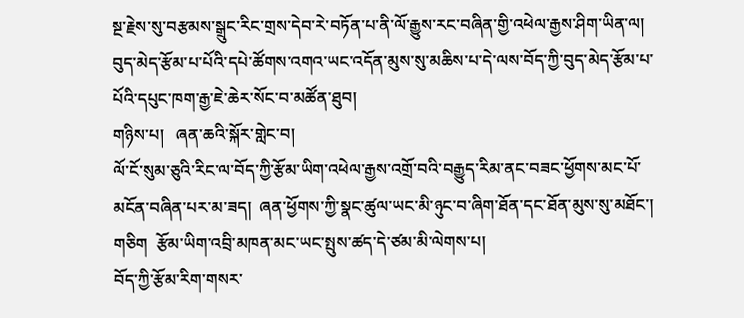སྔ་རྗེས་སུ་བརྩམས་སྒྲུང་རིང་གྲས་དེབ་རེ་བཏོན་པ་ནི་ལོ་རྒྱུས་རང་བཞིན་གྱི་འཕེལ་རྒྱས་ཤིག་ཡིན་ལ། བུད་མེད་རྩོམ་པ་པོའི་དཔེ་ཚོགས་འགའ་ཡང་འདོན་མུས་སུ་མཆིས་པ་དེ་ལས་བོད་ཀྱི་བུད་མེད་རྩོམ་པ་པོའི་དཔུང་ཁག་རྒྱ་ཇེ་ཆེར་སོང་བ་མཚོན་ཐུབ།
གཉིས་པ།   ཞན་ཆའི་སྐོར་གླེང་བ།
ལོ་ངོ་སུམ་ཅུའི་རིང་ལ་བོད་ཀྱི་རྩོམ་ཡིག་འཕེལ་རྒྱས་འགྲོ་བའི་བརྒྱུད་རིམ་ནང་བཟང་ཕྱོགས་མང་པོ་མངོན་བཞིན་པར་མ་ཟད།  ཞན་ཕྱོགས་ཀྱི་སྣང་ཚུལ་ཡང་མི་ཉུང་བ་ཞིག་ཐོན་དང་ཐོན་མུས་སུ་མཐོང་།
གཅིག  རྩོམ་ཡིག་འབྲི་མཁན་མང་ཡང་སྤུས་ཚད་དེ་ཙམ་མི་ལེགས་པ།
བོད་ཀྱི་རྩོམ་རིག་གསར་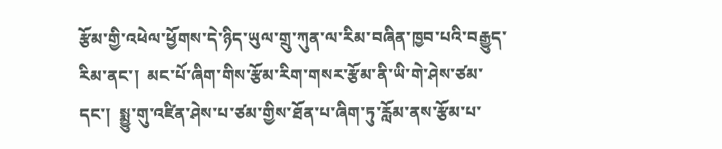རྩོམ་གྱི་འཕེལ་ཕྱོགས་དེ་ཉིད་ཡུལ་གྲུ་ཀུན་ལ་རིམ་བཞིན་ཁྱབ་པའི་བརྒྱུད་རིམ་ནང་།  མང་པོ་ཞིག་གིས་རྩོམ་རིག་གསར་རྩོམ་ནི་ཡི་གེ་ཤེས་ཙམ་དང་།  སྨྱུ་གུ་འཛིན་ཤེས་པ་ཙམ་གྱིས་ཐོན་པ་ཞིག་ཏུ་རློམ་ནས་རྩོམ་པ་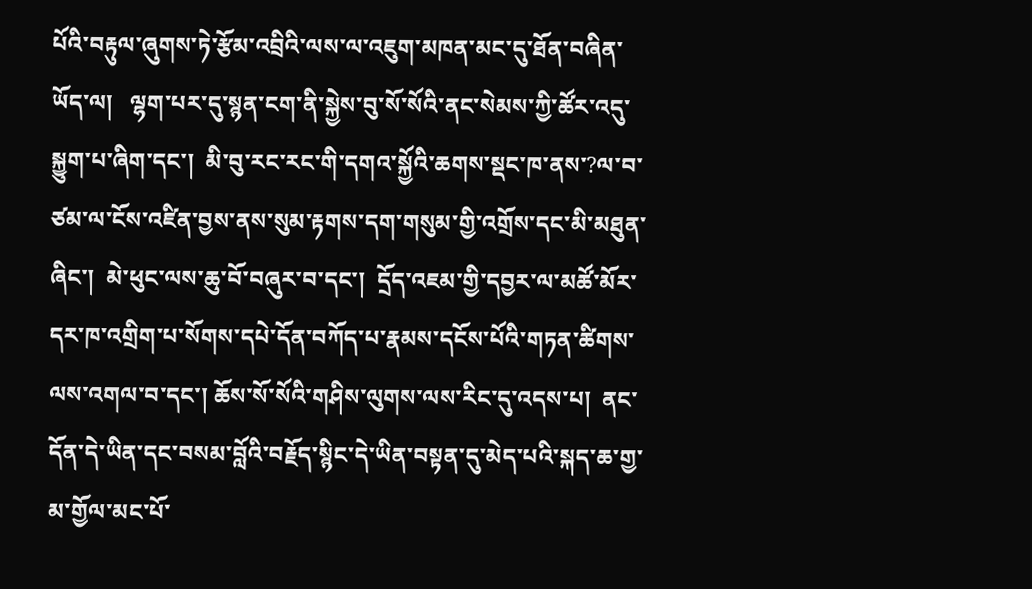པོའི་བརྟུལ་ཞུགས་ཏེ་རྩོམ་འབྲིའི་ལས་ལ་འཇུག་མཁན་མང་དུ་ཐོན་བཞིན་ཡོད་ལ།   ལྷག་པར་དུ་སྙན་ངག་ནི་སྐྱེས་བུ་སོ་སོའི་ནང་སེམས་ཀྱི་ཚོར་འདུ་སྐྱུག་པ་ཞིག་དང་།  མི་བུ་རང་རང་གི་དགའ་སྐྱོའི་ཆགས་སྡང་ཁ་ནས་?ལ་བ་ཙམ་ལ་ངོས་འཛིན་བྱས་ནས་སུམ་རྟགས་དག་གསུམ་གྱི་འགྲོས་དང་མི་མཐུན་ཞིང་།  མེ་ཕུང་ལས་ཆུ་བོ་བཞུར་བ་དང་།  དྲོད་འཇམ་གྱི་དབྱར་ལ་མཚོ་མོར་དར་ཁ་འགྲིག་པ་སོགས་དཔེ་དོན་བཀོད་པ་རྣམས་དངོས་པོའི་གཏན་ཚིགས་ལས་འགལ་བ་དང་། ཆོས་སོ་སོའི་གཤིས་ལུགས་ལས་རིང་དུ་འདས་པ།  ནང་དོན་དེ་ཡིན་དང་བསམ་བློའི་བརྗོད་སྙིང་དེ་ཡིན་བསྟན་དུ་མེད་པའི་སྐད་ཆ་གྱ་མ་གྱོལ་མང་པོ་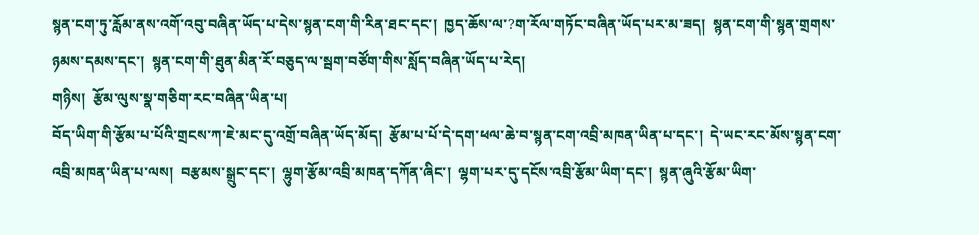སྙན་ངག་ཏུ་རློམ་ནས་འགོ་འབུ་བཞིན་ཡོད་པ་དེས་སྙན་ངག་གི་རིན་ཐང་དང་།  ཁྱད་ཆོས་ལ་?ག་རོལ་གཏོང་བཞིན་ཡོད་པར་མ་ཟད།  སྙན་ངག་གི་སྙན་གྲགས་ཉམས་དམས་དང་།  སྙན་ངག་གི་ཐུན་མིན་རོ་བཅུད་ལ་སྦག་བཙོག་གིས་སློད་བཞིན་ཡོད་པ་རེད།
གཉིས།  རྩོམ་ལུས་སྣ་གཅིག་རང་བཞིན་ཡིན་པ།
བོད་ཡིག་གི་རྩོམ་པ་པོའི་གྲངས་ཀ་ཇེ་མང་དུ་འགྲོ་བཞིན་ཡོད་མོད།  རྩོམ་པ་པོ་དེ་དག་ཕལ་ཆེ་བ་སྙན་ངག་འབྲི་མཁན་ཡིན་པ་དང་།  དེ་ཡང་རང་མོས་སྙན་ངག་འབྲི་མཁན་ཡིན་པ་ལས།  བརྩམས་སྒྲུང་དང་།  ལྷུག་རྩོམ་འབྲི་མཁན་དཀོན་ཞིང་།  ལྷག་པར་དུ་དངོས་འབྲི་རྩོམ་ཡིག་དང་།  སྙན་ཞུའི་རྩོམ་ཡིག་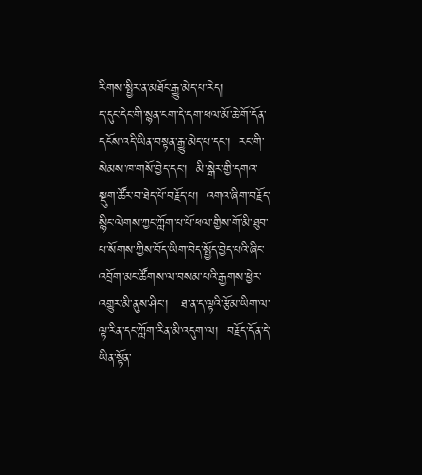རིགས་སྤྱིར་ན་མཐོང་རྒྱུ་མེད་པ་རེད།
ད་དུང་དེང་གི་སྙན་ངག་དེ་དག་ཕལ་མོ་ཆེ་གོ་དོན་དངོས་འདི་ཡིན་བསྟན་རྒྱུ་མེད་པ་དང་།  རང་གི་སེམས་ཁ་གསོ་བྱེད་དང་།  མི་སྒེར་གྱི་དགའ་སྡུག་ཚོར་བ་ཐེད་པོ་བརྗོད་པ།  འགའ་ཞིག་བརྗོད་སྙིང་ལེགས་ཀྱང་ཀློག་པ་པོ་ཕལ་གྱིས་གོ་མི་ཐུབ་པ་སོགས་ཀྱིས་བོད་ཡིག་བེད་སྤྱོད་བྱེད་པའི་ཞིང་འབྲོག་མང་ཚོགས་ལ་བསམ་པའི་རྒྱགས་ཕྱེར་འགྱུར་མི་ནུས་ཤིང་།   ཐ་ན་ད་ལྟའི་རྩོམ་ཡིག་ལ་ལྟ་རིན་དང་ཀློག་རིན་མི་འདུག་ལ།  བརྗོད་དོན་དེ་ཡིན་སྟོན་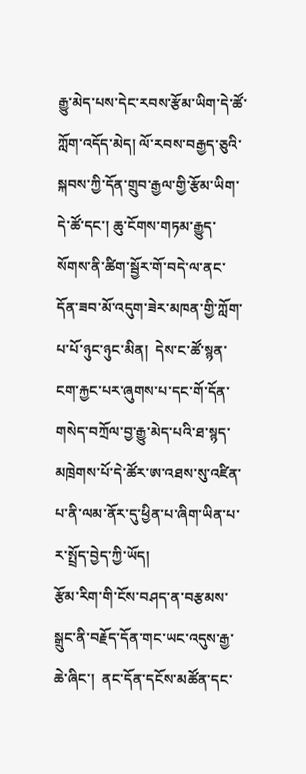རྒྱུ་མེད་པས་དེང་རབས་རྩོམ་ཡིག་དེ་ཚོ་ཀློག་འདོད་མེད། ལོ་རབས་བརྒྱད་ཅུའི་སྐབས་ཀྱི་དོན་གྲུབ་རྒྱལ་གྱི་རྩོམ་ཡིག་དེ་ཚོ་དང་། ཆུ་ངོགས་གཏམ་རྒྱུད་སོགས་ནི་ཚིག་སྦྱོར་གོ་བདེ་ལ་ནང་དོན་ཟབ་མོ་འདུག་ཟེར་མཁན་གྱི་ཀློག་པ་པོ་ཉུང་ཉུང་མིན།  དེས་ང་ཚོ་སྙན་ངག་རྐྱང་པར་ཞུགས་པ་དང་གོ་དོན་གསེད་བཀྲོལ་བྱ་རྒྱུ་མེད་པའི་ཐ་སྙད་མཁྲེགས་པོ་དེ་ཚོར་ཨ་འཐས་སུ་འཛིན་པ་ནི་ལམ་ནོར་དུ་ཕྱིན་པ་ཞིག་ཡིན་པ་ར་སྤྲོད་བྱེད་ཀྱི་ཡོད།
རྩོམ་རིག་གི་ངོས་བཤད་ན་བརྩམས་སྒྲུང་ནི་བརྗོད་དོན་གང་ཡང་འདུས་རྒྱ་ཆེ་ཞིང་།  ནང་དོན་དངོས་མཚོན་དང་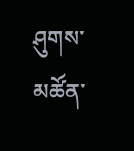ཤུགས་མཚོན་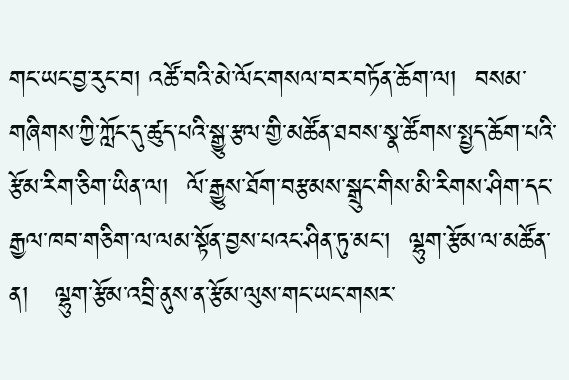གང་ཡང་བྱ་རུང་བ། འཚོ་བའི་མེ་ལོང་གསལ་བར་བཏོན་ཆོག་ལ།  བསམ་གཞིགས་ཀྱི་ཀློང་དུ་ཚུད་པའི་སྒྱུ་རྩལ་གྱི་མཚོན་ཐབས་སྣ་ཚོགས་སྤྱད་ཆོག་པའི་རྩོམ་རིག་ཅིག་ཡིན་ལ།  ལོ་རྒྱུས་ཐོག་བརྩམས་སྒྲུང་གིས་མི་རིགས་ཤིག་དང་རྒྱལ་ཁབ་གཅིག་ལ་ལམ་སྟོན་བྱས་པའང་ཤིན་ཏུ་མང་།  ལྷུག་རྩོམ་ལ་མཚོན་ན།   ལྷུག་རྩོམ་འབྲི་ནུས་ན་རྩོམ་ལུས་གང་ཡང་གསར་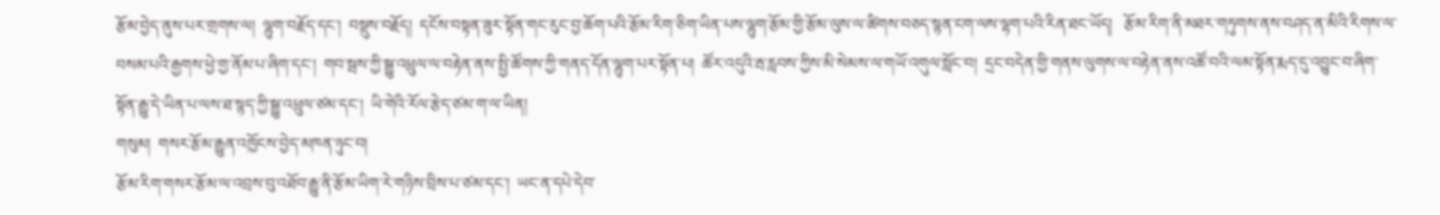རྩོམ་བྱེད་ནུས་པར་གྲགས་ལ།  ལྷུག་བརྗོད་དང་།  བསྡུས་བརྗོད།  དངོས་བསྟན་ཟུར་སྟོན་གང་རུང་བྱ་ཆོག་པའི་རྩོམ་རིག་ཅིག་ཡིན་པས་ལྷུག་རྩོམ་གྱི་རྩོམ་ལུས་ལ་ཚིགས་བཅད་སྙན་ངག་ལས་ལྷག་པའི་རིན་ཐང་ཡོད།   རྩོམ་རིག་ནི་མཐར་གཏུགས་ནས་བཤད་ན་མིའི་རིགས་ལ་བསམ་པའི་རྒྱགས་ཕྱེ་གྱ་ནོམ་པ་ཞིག་དང་།  གབ་སྦས་ཀྱི་སྒྱུ་འཕྲུལ་ལ་བརྟེན་ནས་སྤྱི་ཚོགས་ཀྱི་གནད་དོན་ལྷུག་པར་སྟོན་པ།  ཚོར་འདུའི་རྦ་རླབས་ཀྱིས་མི་སེམས་ལ་གཡོ་འགུལ་སློང་བ།  དྲང་བདེན་གྱི་གནས་ལུགས་ལ་བརྟེན་ནས་འཚོ་བའི་ལམ་སྟོན་རྨད་དུ་འབྱུང་བ་ཞིག་སྟོན་རྒྱུ་དེ་ཡིན་པ་ལས་ཐ་སྙད་ཀྱི་སྒྱུ་འཕྲུལ་ཙམ་དང་།  ཡི་གེའི་རོལ་རྩེད་ཙམ་ག་ལ་ཡིན།
གསུམ།  གསར་རྩོམ་རྒྱུན་འཁྱོངས་བྱེད་མཁན་ཉུང་བ།
རྩོམ་རིག་གསར་རྩོམ་ལ་འབྲས་བུ་འཐོབ་རྒྱུ་ནི་རྩོམ་ཡིག་རེ་གཉིས་བྲིས་པ་ཙམ་དང་།  ཡང་ན་དཔེ་དེབ་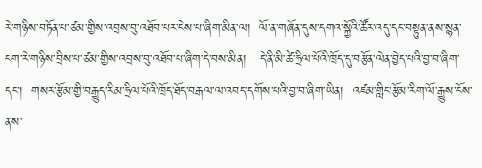རེ་གཉིས་བཏོན་པ་ཙམ་གྱིས་འབྲས་བུ་འཐོབ་པར་ངེས་པ་ཞིག་མིན་ལ།  ལོ་ན་གཞོན་དུས་དགའ་སྐྱོའི་ཚོར་འདུ་དང་བསྟུན་ནས་སྙན་ངག་རེ་གཉིས་བྲིས་པ་ཙམ་གྱིས་འབྲས་བུ་འཐོབ་པ་ཞིག་དེ་བས་མིན།   དེ་ནི་མི་ཚེ་ཧྲིལ་པོའི་ཁྲོད་དུ་བརྩོན་ལེན་བྱེད་པའི་བྱ་བ་ཞིག་དང་།  གསར་རྩོམ་གྱི་བརྒྱུད་རིམ་ཧྲིལ་པོའི་ཁྲོད་ཐོད་བརྒལ་ལ་འབད་དགོས་པའི་བྱ་བ་ཞིག་ཡིན།  འཛམ་གླིང་རྩོམ་རིག་ལོ་རྒྱུས་ངོས་ནས་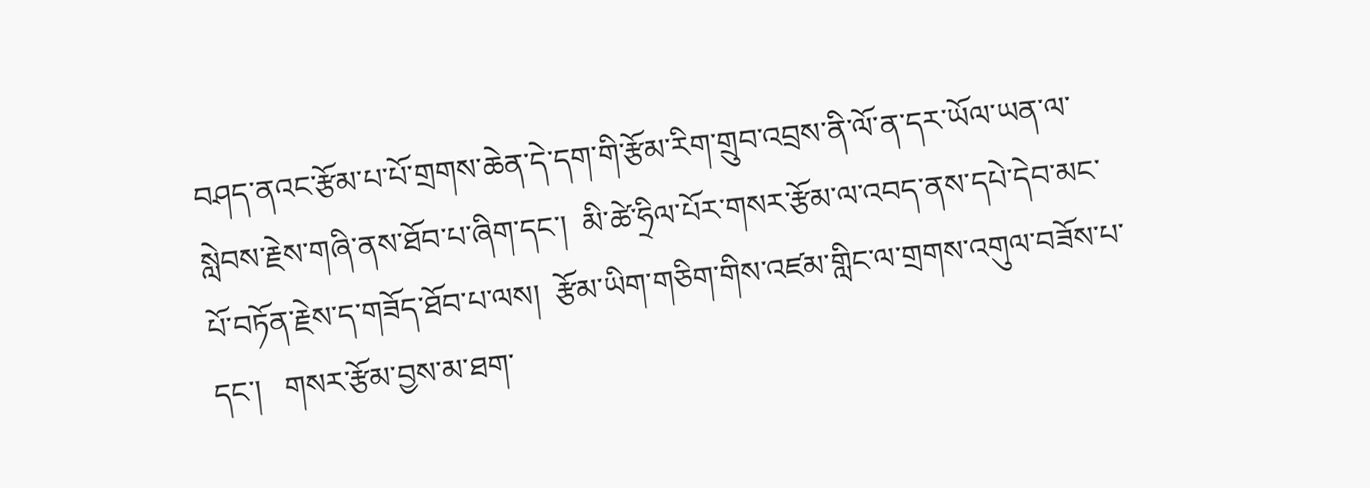བཤད་ནའང་རྩོམ་པ་པོ་གྲགས་ཆེན་དེ་དག་གི་རྩོམ་རིག་གྲུབ་འབྲས་ནི་ལོ་ན་དར་ཡོལ་ཡན་ལ་སླེབས་རྗེས་གཞི་ནས་ཐོབ་པ་ཞིག་དང་།  མི་ཚེ་ཧྲིལ་པོར་གསར་རྩོམ་ལ་འབད་ནས་དཔེ་དེབ་མང་པོ་བཏོན་རྗེས་ད་གཟོད་ཐོབ་པ་ལས།  རྩོམ་ཡིག་གཅིག་གིས་འཛམ་གླིང་ལ་གྲགས་འགུལ་བཟོས་པ་དང་།   གསར་རྩོམ་བྱས་མ་ཐག་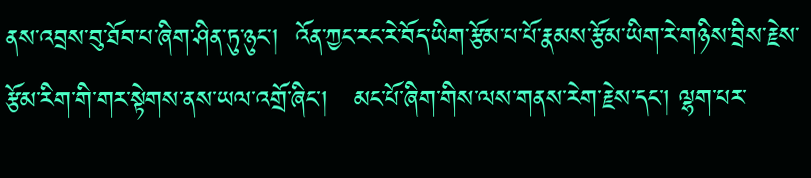ནས་འབྲས་བུ་ཐོབ་པ་ཞིག་ཤིན་ཏུ་ཉུང་།  འོན་ཀྱང་རང་རེ་བོད་ཡིག་རྩོམ་པ་པོ་རྣམས་རྩོམ་ཡིག་རེ་གཉིས་བྲིས་རྗེས་རྩོམ་རིག་གི་གར་སྟེགས་ནས་ཡལ་འགྲོ་ཞིང་།   མང་པོ་ཞིག་གིས་ལས་གནས་རེག་རྗེས་དང་། ལྷག་པར་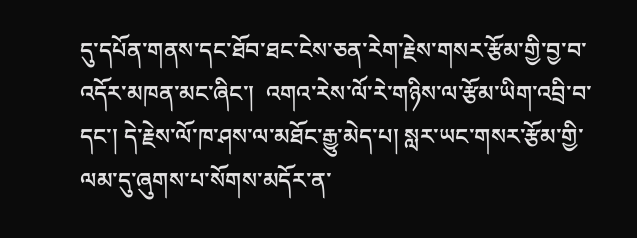དུ་དཔོན་གནས་དང་ཐོབ་ཐང་ངེས་ཅན་རེག་རྗེས་གསར་རྩོམ་གྱི་བྱ་བ་འདོར་མཁན་མང་ཞིང་།  འགའ་རེས་ལོ་རེ་གཉིས་ལ་རྩོམ་ཡིག་འབྲི་བ་དང་། དེ་རྗེས་ལོ་ཁ་ཤས་ལ་མཐོང་རྒྱུ་མེད་པ། སླར་ཡང་གསར་རྩོམ་གྱི་ལམ་དུ་ཞུགས་པ་སོགས་མདོར་ན་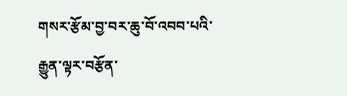གསར་རྩོམ་བྱ་བར་ཆུ་བོ་འབབ་པའི་རྒྱུན་ལྟར་བརྩོན་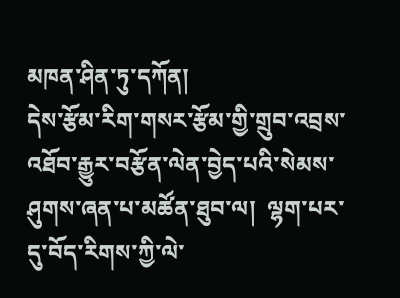མཁན་ཤིན་ཏུ་དཀོན།
དེས་རྩོམ་རིག་གསར་རྩོམ་གྱི་གྲུབ་འབྲས་འཐོབ་རྒྱུར་བརྩོན་ལེན་བྱེད་པའི་སེམས་ཤུགས་ཞན་པ་མཚོན་ཐུབ་ལ།  ལྷག་པར་དུ་བོད་རིགས་ཀྱི་ལེ་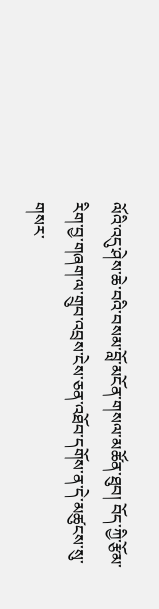ལོའི་འདུ་ཤེས་ཆེ་བའི་བསམ་བློ་མངོན་གསལ་མཚོན་ཐུབ། བོད་ཀྱི་རྩོམ་རིག་བྱ་གཞག་ལ་གྲུབ་འབྲས་ངེས་ཅན་འཐོབ་དགོས་ན་དེ་མཚུངས་སུ་གསར་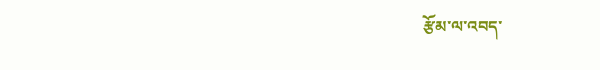རྩོམ་ལ་འབད་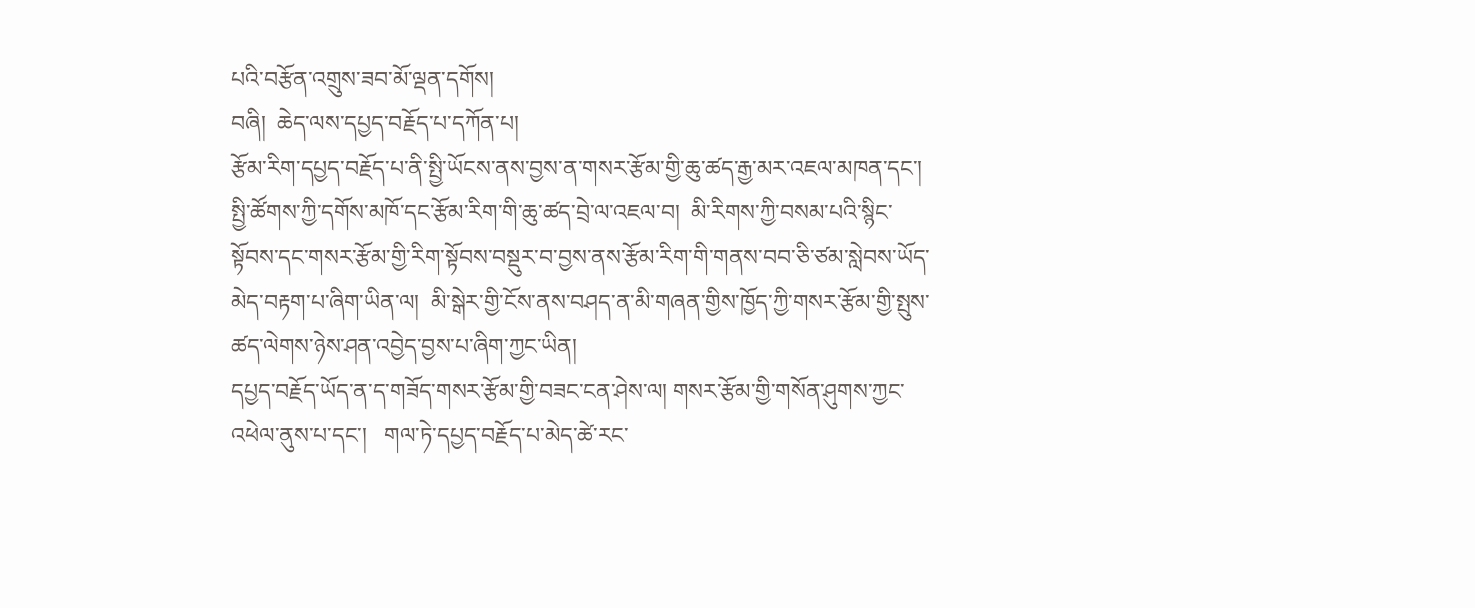པའི་བརྩོན་འགྲུས་ཟབ་མོ་ལྡན་དགོས།
བཞི།  ཆེད་ལས་དཔྱད་བརྗོད་པ་དཀོན་པ།
རྩོམ་རིག་དཔྱད་བརྗོད་པ་ནི་སྤྱི་ཡོངས་ནས་བྱས་ན་གསར་རྩོམ་གྱི་ཆུ་ཚད་རྒྱ་མར་འཇལ་མཁན་དང་།  སྤྱི་ཚོགས་ཀྱི་དགོས་མཁོ་དང་རྩོམ་རིག་གི་ཆུ་ཚད་བྲེ་ལ་འཇལ་བ།  མི་རིགས་ཀྱི་བསམ་པའི་སྙིང་སྟོབས་དང་གསར་རྩོམ་གྱི་རིག་སྟོབས་བསྡུར་བ་བྱས་ནས་རྩོམ་རིག་གི་གནས་བབ་ཅི་ཙམ་སླེབས་ཡོད་མེད་བརྟག་པ་ཞིག་ཡིན་ལ།  མི་སྒེར་གྱི་ངོས་ནས་བཤད་ན་མི་གཞན་གྱིས་ཁྱོད་ཀྱི་གསར་རྩོམ་གྱི་སྤུས་ཚད་ལེགས་ཉེས་ཤན་འབྱེད་བྱས་པ་ཞིག་ཀྱང་ཡིན།
དཔྱད་བརྗོད་ཡོད་ན་ད་གཟོད་གསར་རྩོམ་གྱི་བཟང་ངན་ཤེས་ལ། གསར་རྩོམ་གྱི་གསོན་ཤུགས་ཀྱང་འཕེལ་ནུས་པ་དང་།   གལ་ཏེ་དཔྱད་བརྗོད་པ་མེད་ཚེ་རང་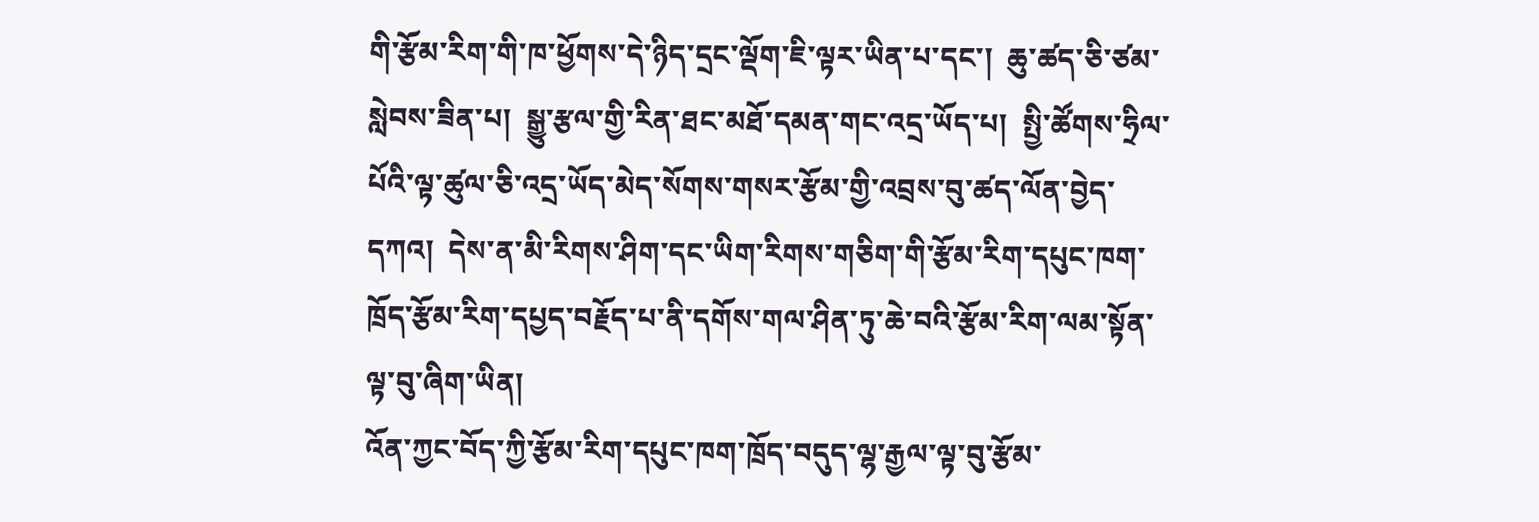གི་རྩོམ་རིག་གི་ཁ་ཕྱོགས་དེ་ཉིད་དྲང་ལྡོག་ཇི་ལྟར་ཡིན་པ་དང་།  ཆུ་ཚད་ཅི་ཙམ་སླེབས་ཟིན་པ།  སྒྱུ་རྩལ་གྱི་རིན་ཐང་མཐོ་དམན་གང་འདྲ་ཡོད་པ།  སྤྱི་ཚོགས་ཧྲིལ་པོའི་ལྟ་ཚུལ་ཅི་འདྲ་ཡོད་མེད་སོགས་གསར་རྩོམ་གྱི་འབྲས་བུ་ཚད་ལོན་བྱེད་དཀའ།  དེས་ན་མི་རིགས་ཤིག་དང་ཡིག་རིགས་གཅིག་གི་རྩོམ་རིག་དཔུང་ཁག་ཁྲོད་རྩོམ་རིག་དཔྱད་བརྗོད་པ་ནི་དགོས་གལ་ཤིན་ཏུ་ཆེ་བའི་རྩོམ་རིག་ལམ་སྟོན་ལྟ་བུ་ཞིག་ཡིན།
འོན་ཀྱང་བོད་ཀྱི་རྩོམ་རིག་དཔུང་ཁག་ཁྲོད་བདུད་ལྷ་རྒྱལ་ལྟ་བུ་རྩོམ་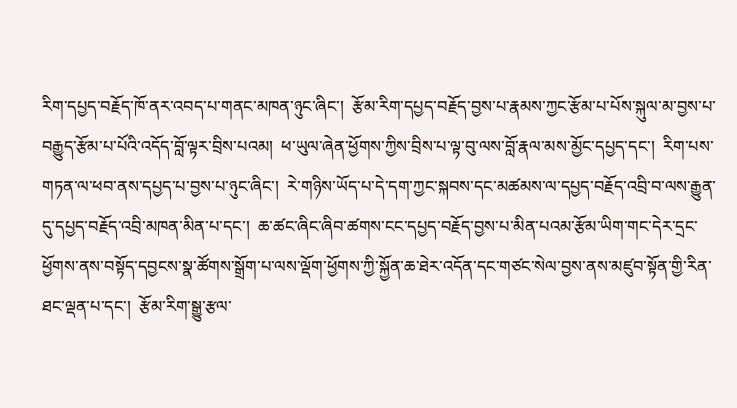རིག་དཔྱད་བརྗོད་ཁོ་ནར་འབད་པ་གནང་མཁན་ཉུང་ཞིང་།  རྩོམ་རིག་དཔྱད་བརྗོད་བྱས་པ་རྣམས་ཀྱང་རྩོམ་པ་པོས་སྐུལ་མ་བྱས་པ་བརྒྱུད་རྩོམ་པ་པོའི་འདོད་བློ་ལྟར་བྲིས་པའམ།  ཕ་ཡུལ་ཞེན་ཕྱོགས་ཀྱིས་བྲིས་པ་ལྟ་བུ་ལས་བློ་རྣལ་མས་མྱོང་དཔྱད་དང་།  རིག་པས་གཏན་ལ་ཕབ་ནས་དཔྱད་པ་བྱས་པ་ཉུང་ཞིང་།  རེ་གཉིས་ཡོད་པ་དེ་དག་ཀྱང་སྐབས་དང་མཚམས་ལ་དཔྱད་བརྗོད་འབྲི་བ་ལས་རྒྱུན་དུ་དཔྱད་བརྗོད་འབྲི་མཁན་མིན་པ་དང་།  ཆ་ཚང་ཞིང་ཞིབ་ཚགས་ངང་དཔྱད་བརྗོད་བྱས་པ་མིན་པའམ་རྩོམ་ཡིག་གང་དེར་དྲང་ཕྱོགས་ནས་བསྟོད་དབྱངས་སྣ་ཚོགས་སྒྲོག་པ་ལས་ལྡོག་ཕྱོགས་ཀྱི་སྐྱོན་ཆ་ཐེར་འདོན་དང་གཙང་སེལ་བྱས་ནས་མཛུབ་སྟོན་གྱི་རིན་ཐང་ལྡན་པ་དང་།  རྩོམ་རིག་སྒྱུ་རྩལ་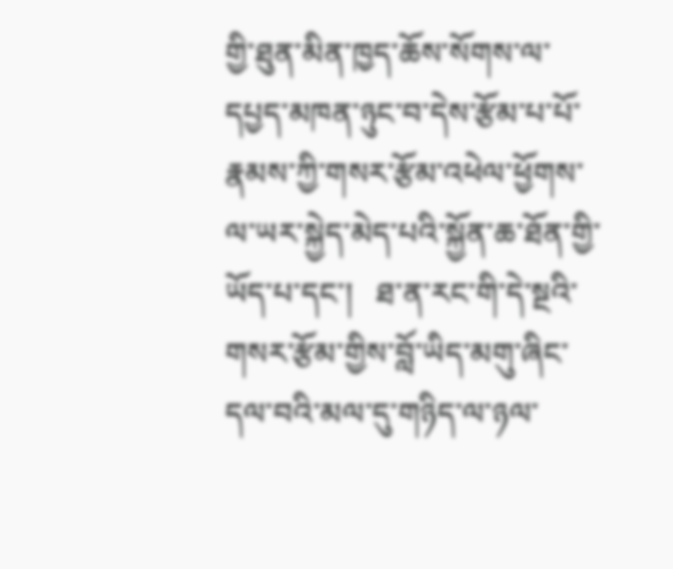གྱི་ཐུན་མིན་ཁྱད་ཆོས་སོགས་ལ་དཔྱད་མཁན་ཉུང་བ་དེས་རྩོམ་པ་པོ་རྣམས་ཀྱི་གསར་རྩོམ་འཕེལ་ཕྱོགས་ལ་ཡར་སྐྱེད་མེད་པའི་སྐྱོན་ཆ་ཐོན་གྱི་ཡོད་པ་དང་།   ཐ་ན་རང་གི་དེ་སྔའི་གསར་རྩོམ་གྱིས་བློ་ཡིད་མགུ་ཞིང་དལ་བའི་མལ་དུ་གཉིད་ལ་ཉལ་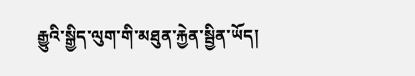རྒྱུའི་སྒྱིད་ལུག་གི་མཐུན་རྐྱེན་སྦྱིན་ཡོད།